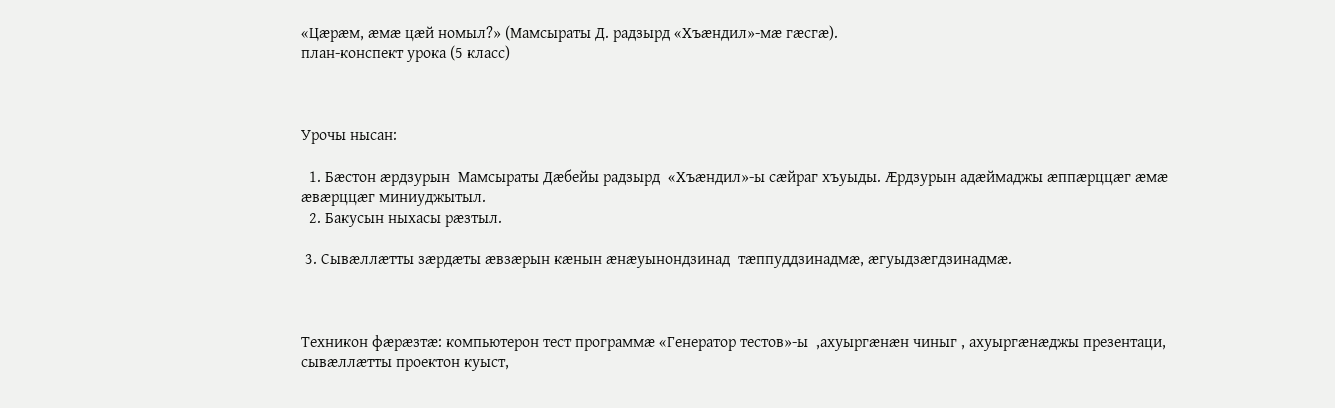«Цæрæм, æмæ цæй номыл?» (Мамсыраты Д. радзырд «Хъӕндил»-мæ гæсгæ).
план-конспект урока (5 класс)



Урочы нысан:

  1. Бæстон æрдзурын  Мамсыраты Дæбейы радзырд  «Хъæндил»-ы сӕйраг хъуыды. Æрдзурын адӕймаджы ӕппӕрццӕг ӕмӕ ӕвӕрццӕг миниуджытыл.
  2. Бакусын ныхасы рæзтыл.

 3. Сывӕллӕтты зӕрдӕты ӕвзӕрын кӕнын ӕнӕуынондзинад  тæппуддзинадмæ, æгуыдзæгдзинадмæ.



Техникон фæрæзтæ: компьютерон тест программæ «Генератор тестов»-ы  ,ахуыргæнæн чиныг , ахуыргæнæджы презентаци, сывæллæтты проектон куыст,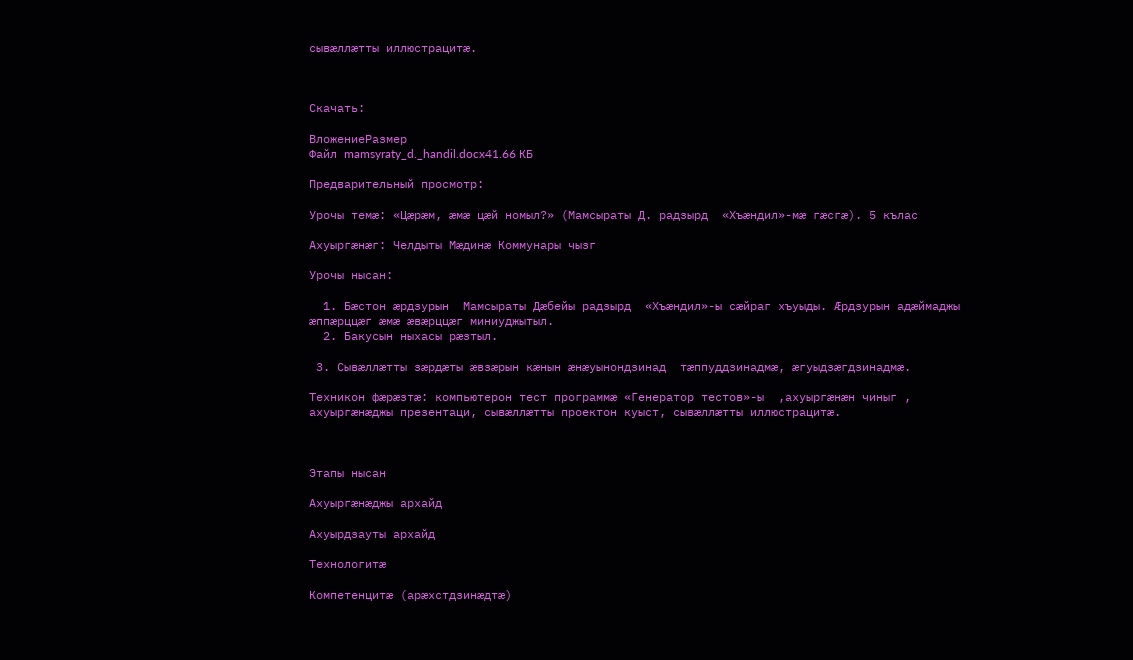сывӕллӕтты иллюстрацитӕ.



Скачать:

ВложениеРазмер
Файл mamsyraty_d._handil.docx41.66 КБ

Предварительный просмотр:

Урочы темæ: «Цæрæм, æмæ цæй номыл?» (Мамсыраты Д. радзырд  «Хъӕндил»-мæ гæсгæ). 5 кълас

Ахуыргæнæг: Челдыты Мӕдинӕ Коммунары чызг

Урочы нысан:

  1. Бæстон æрдзурын  Мамсыраты Дæбейы радзырд  «Хъæндил»-ы сӕйраг хъуыды. Æрдзурын адӕймаджы ӕппӕрццӕг ӕмӕ ӕвӕрццӕг миниуджытыл.
  2. Бакусын ныхасы рæзтыл.

 3. Сывӕллӕтты зӕрдӕты ӕвзӕрын кӕнын ӕнӕуынондзинад  тæппуддзинадмæ, æгуыдзæгдзинадмæ.

Техникон фæрæзтæ: компьютерон тест программæ «Генератор тестов»-ы  ,ахуыргæнæн чиныг , ахуыргæнæджы презентаци, сывæллæтты проектон куыст, сывӕллӕтты иллюстрацитӕ.



Этапы нысан

Ахуыргæнæджы архайд

Ахуырдзауты архайд

Технологитæ

Компетенцитæ (арæхстдзинæдтæ)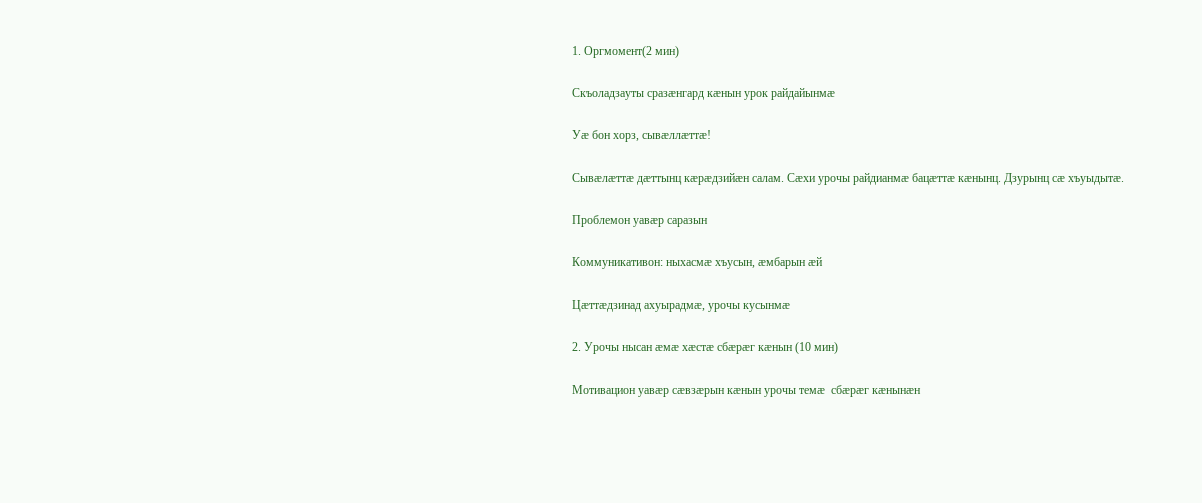1. Оргмомент(2 мин)

Скъоладзауты сразæнгард кæнын урок райдайынмæ

Уæ бон хорз, сывӕллӕттӕ!

Сывæлæттæ дæттынц кæрæдзийæн салам. Сæхи урочы райдианмæ бацæттæ кæнынц. Дзурынц сæ хъуыдытæ.

Проблемон уавæр саразын

Коммуникативон: ныхасмæ хъусын, æмбарын æй

Цæттæдзинад ахуырадмæ, урочы кусынмæ

2. Урочы нысан æмæ хæстæ сбæрæг кæнын (10 мин)

Мотивацион уавæр сæвзæрын кæнын урочы темæ  сбæрæг кæнынæн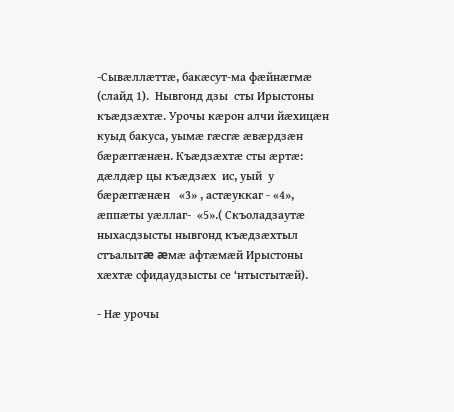-Сывӕллӕттӕ, бакӕсут-ма фӕйнӕгмæ (слайд 1).  Нывгонд дзы  сты Ирыстоны къӕдзӕхтӕ. Урочы кӕрон алчи йӕхицӕн куыд бакуса, уымӕ гӕсгӕ ӕвӕрдзӕн бӕрӕггӕнӕн. Къӕдзӕхтӕ сты ӕртӕ: дӕлдӕр цы къӕдзӕх  ис, уый  у бӕрӕггӕнӕн   «3» , астӕуккаг - «4», ӕппӕты уӕллаг-  «5».( Скъоладзаутæ ныхасдзысты нывгонд къӕдзӕхтыл стъалытæ æмæ афтæмæй Ирыстоны хæхтæ сфидаудзысты се ‘нтыстытæй).

- Нæ урочы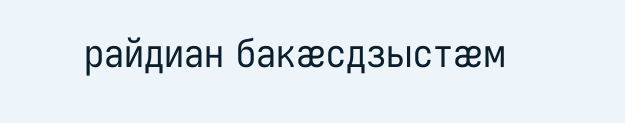райдиан бакæсдзыстæм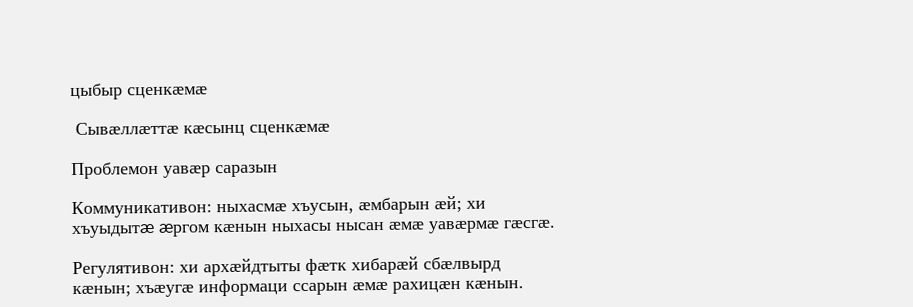цыбыр сценкæмæ

 Сывӕллӕттӕ кӕсынц сценкæмæ

Проблемон уавæр саразын

Коммуникативон: ныхасмæ хъусын, æмбарын æй; хи хъуыдытæ æргом кæнын ныхасы нысан æмæ уавæрмæ гæсгæ.

Регулятивон: хи архæйдтыты фæтк хибарæй сбæлвырд кæнын; хъæугæ информаци ссарын æмæ рахицæн кæнын.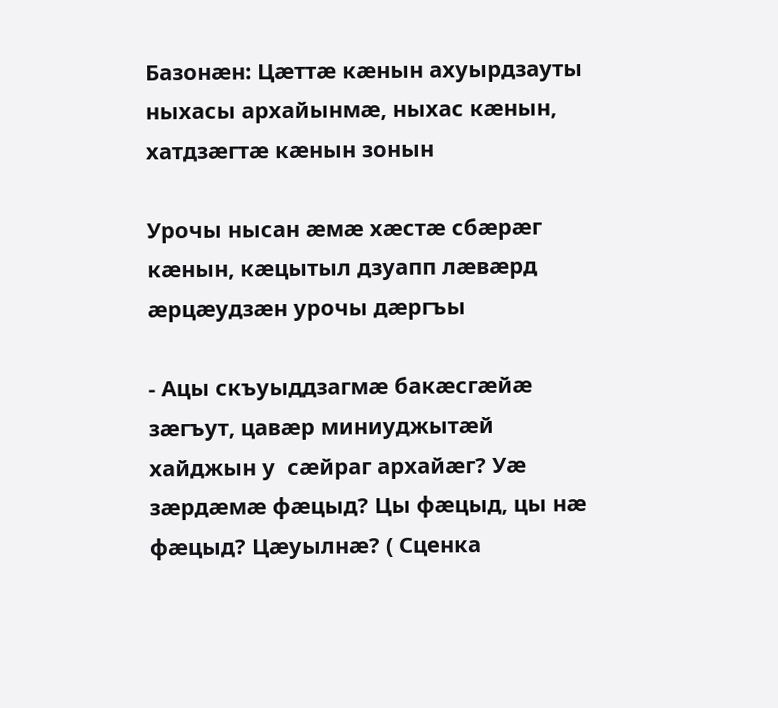Базонæн: Цæттæ кæнын ахуырдзауты ныхасы архайынмæ, ныхас кæнын, хатдзæгтæ кæнын зонын

Урочы нысан æмæ хæстæ сбæрæг кæнын, кæцытыл дзуапп лæвæрд æрцæудзæн урочы дæргъы

- Ацы скъуыддзагмӕ бакӕсгӕйӕ  зӕгъут, цавӕр миниуджытӕй хайджын у  сӕйраг архайӕг? Уæ зæрдæмæ фæцыд? Цы фæцыд, цы нæ фæцыд? Цæуылнæ? ( Сценка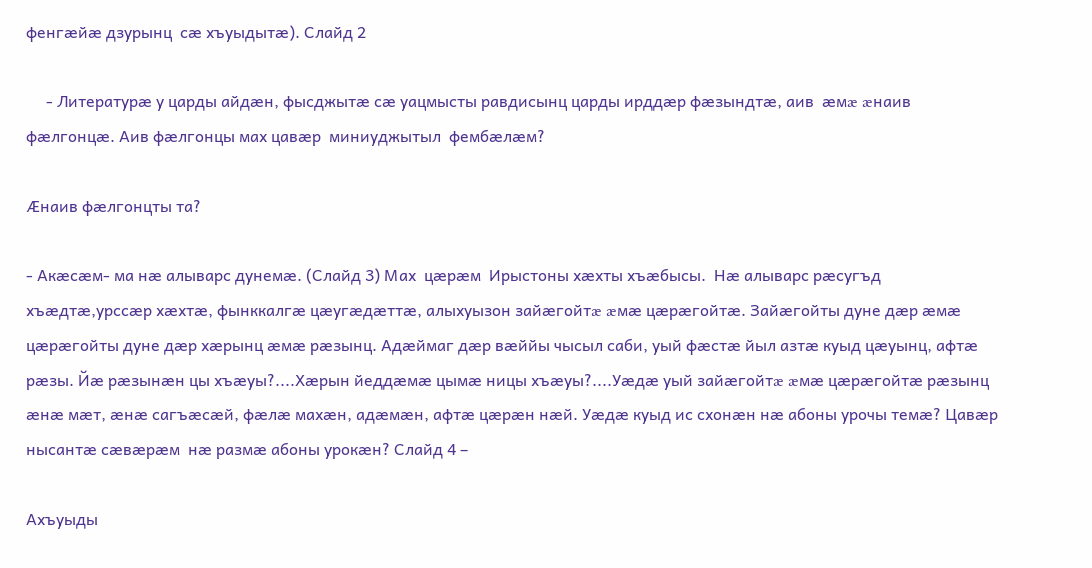фенгæйæ дзурынц  сæ хъуыдытæ). Слайд 2

     - Литературæ у царды айдæн, фысджытæ сæ уацмысты равдисынц царды ирддæр фæзындтæ, аив  æмæ æнаив фæлгонцæ. Аив фæлгонцы мах цавæр  миниуджытыл  фембæлæм?

Æнаив фæлгонцты та?

- Акæсæм- ма нæ алыварс дунемæ. (Слайд 3) Мах  цæрæм  Ирыстоны хæхты хъæбысы.  Нæ алыварс рæсугъд хъæдтæ,урссæр хæхтæ, фынккалгæ цæугæдæттæ, алыхуызон зайæгойтæ æмæ цæрæгойтæ. Зайæгойты дуне дæр æмæ цæрæгойты дуне дæр хæрынц æмæ рæзынц. Адæймаг дæр вæййы чысыл саби, уый фæстæ йыл азтæ куыд цæуынц, афтæ рæзы. Йæ рæзынæн цы хъæуы?....Хæрын йеддæмæ цымæ ницы хъæуы?....Уæдæ уый зайæгойтæ æмæ цæрæгойтæ рæзынц æнæ мæт, æнæ сагъæсæй, фæлæ махæн, адæмæн, афтæ цæрæн нæй. Уæдæ куыд ис схонæн нæ абоны урочы темæ? Цавӕр нысантӕ сӕвӕрӕм  нӕ размӕ абоны урокæн? Слайд 4 –

Ахъуыды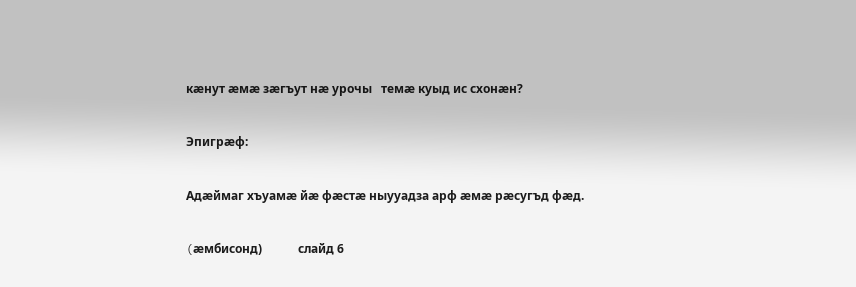кӕнут ӕмӕ зӕгъут нӕ урочы   темæ куыд ис схонӕн?

Эпигрӕф:

Адæймаг хъуамæ йæ фæстæ ныууадза арф æмæ рæсугъд фæд.

(æмбисонд)            слайд 6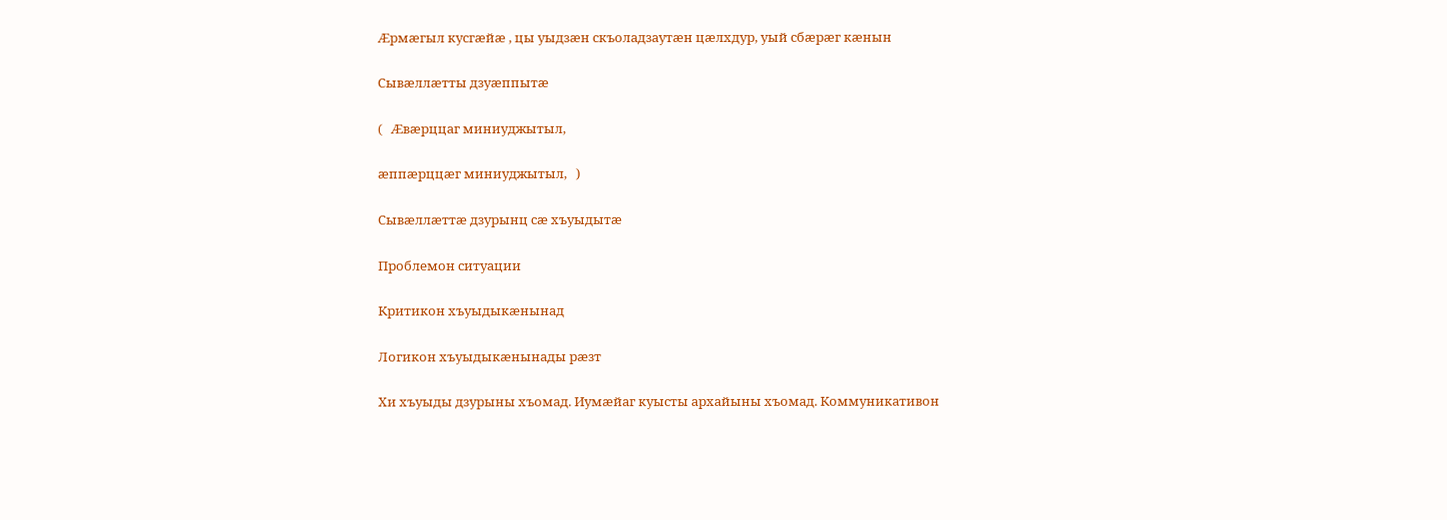Æрмæгыл кусгæйæ , цы уыдзæн скъоладзаутæн цæлхдур, уый сбæрæг кæнын

Сывӕллӕтты дзуӕппытӕ

(  Æвæрццаг миниуджытыл,

ӕппæрццæг миниуджытыл,   )

Сывӕллӕттӕ дзурынц сӕ хъуыдытӕ

Проблемон ситуации

Критикон хъуыдыкæнынад

Логикон хъуыдыкæнынады рæзт

Хи хъуыды дзурыны хъомад. Иумæйаг куысты архайыны хъомад. Коммуникативон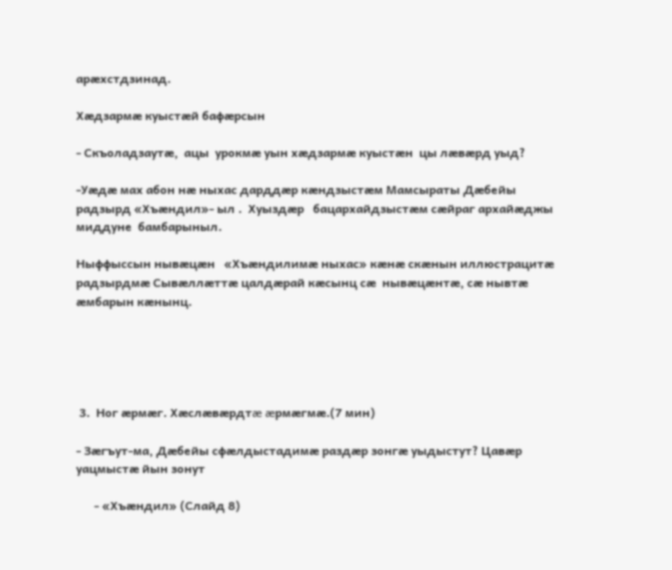арæхстдзинад.

Хӕдзармӕ куыстӕй бафӕрсын

- Скъоладзаутӕ,  ацы  урокмӕ уын хæдзармæ куыстæн  цы лӕвӕрд уыд?

-Уӕдӕ мах абон нæ ныхас дарддæр кæндзыстӕм Мамсыраты Дӕбейы радзырд «Хъӕндил»- ыл .  Хуыздӕр   бацархайдзыстӕм сæйраг архайæджы  миддуне  бамбарыныл.

Ныффыссын нывæцæн   «Хъӕндилимӕ ныхас» кӕнӕ скӕнын иллюстрацитӕ  радзырдмӕ Сывӕллӕттӕ цалдӕрай кӕсынц сӕ  нывӕцӕнтӕ, сӕ нывтӕ ӕмбарын кӕнынц.





 3.  Ног æрмæг. Хæслæвæрдтæ æрмæгмæ.(7 мин)

- Зæгъут-ма, Дæбейы сфæлдыстадимæ раздæр зонгæ уыдыстут? Цавæр уацмыстæ йын зонут

      - «Хъæндил» (Слайд 8)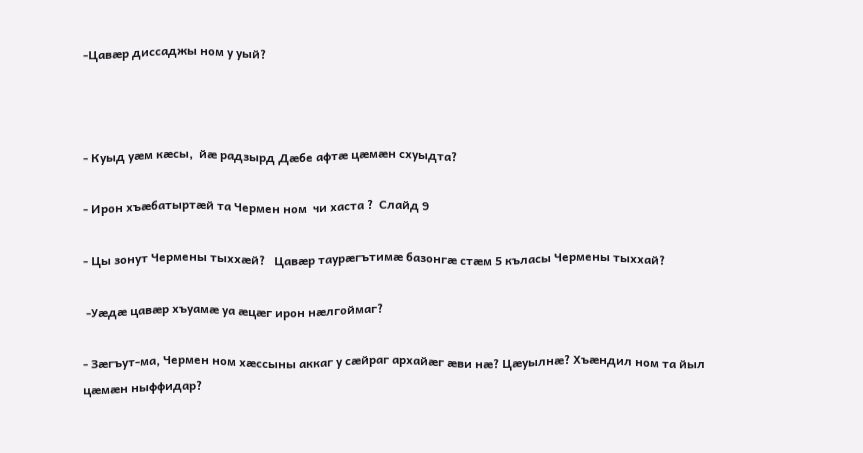-Цавæр диссаджы ном у уый?



- Куыд уӕм кӕсы,  йӕ радзырд Дӕбе афтӕ цӕмӕн схуыдта?

- Ирон хъӕбатыртӕй та Чермен ном  чи хаста ?  Слайд 9

- Цы зонут Чермены тыххӕй?   Цавӕр таурӕгътимӕ базонгӕ стӕм 5 къласы Чермены тыххай?

 -Уæдæ цавæр хъуамæ уа æцæг ирон нæлгоймаг?

- Зӕгъут-ма, Чермен ном хӕссыны аккаг у сӕйраг архайӕг ӕви нӕ? Цæуылнæ? Хъӕндил ном та йыл цӕмӕн ныффидар?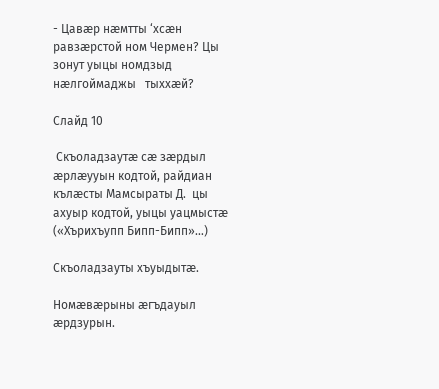- Цавæр нæмтты ‘хсæн равзæрстой ном Чермен? Цы зонут уыцы номдзыд нæлгоймаджы   тыххæй?

Слайд 10

 Скъоладзаутӕ сӕ зӕрдыл ӕрлӕууын кодтой, райдиан кълӕсты Мамсыраты Д.  цы ахуыр кодтой, уыцы уацмыстӕ («Хърихъупп Бипп-Бипп»…)

Скъоладзауты хъуыдытӕ.

Номæвæрыны æгъдауыл  æрдзурын.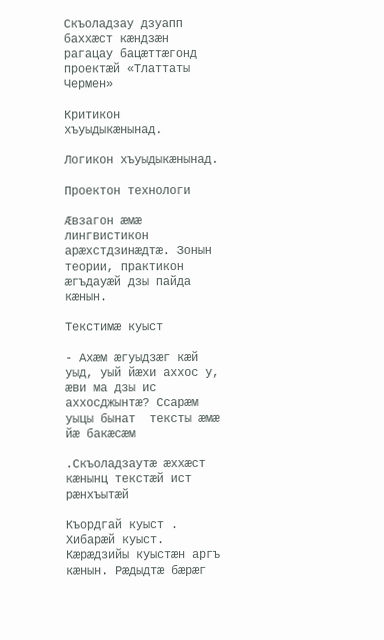Скъоладзау дзуапп  баххӕст кӕндзӕн рагацау бацӕттӕгонд проектӕй «Тлаттаты Чермен»

Критикон хъуыдыкæнынад.

Логикон хъуыдыкæнынад.

Проектон технологи

Æвзагон æмæ лингвистикон арæхстдзинæдтæ. Зонын теории, практикон æгъдауæй дзы пайда кæнын.

Текстимæ куыст

- Ахæм ӕгуыдзӕг кӕй уыд, уый йӕхи аххос у,  ӕви ма дзы ис аххосджынтӕ? Ссарӕм уыцы бынат  тексты ӕмӕ йӕ бакӕсӕм

.Скъоладзаутӕ ӕххӕст кӕнынц текстӕй ист рӕнхъытӕй

Къордгай куыст . Хибарæй куыст. Кæрæдзийы куыстæн аргъ кæнын. Рæдыдтæ бæрæг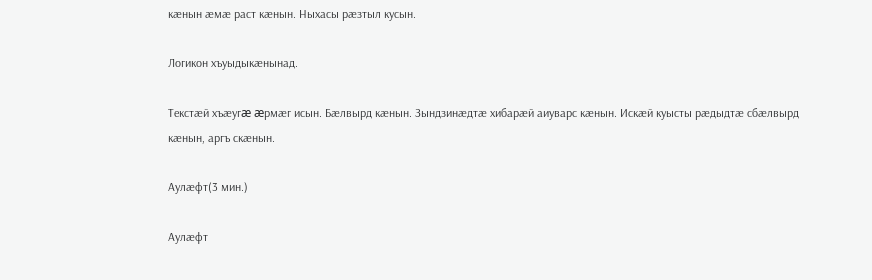кæнын æмæ раст кæнын. Ныхасы рæзтыл кусын.

Логикон хъуыдыкæнынад.

Текстæй хъæугæ æрмæг исын. Бæлвырд кæнын. Зындзинæдтæ хибарæй аиуварс кæнын. Искæй куысты рæдыдтæ сбæлвырд кæнын, аргъ скæнын.

Аулӕфт(3 мин.)

Аулӕфт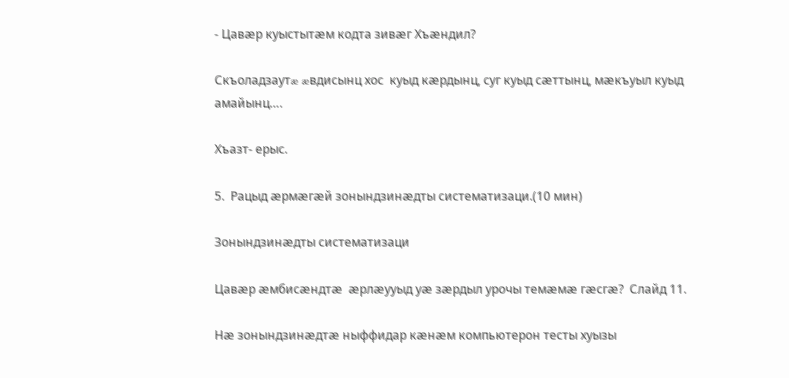- Цавæр куыстытæм кодта зивæг Хъæндил?

Скъоладзаутæ æвдисынц хос  куыд кæрдынц, суг куыд сæттынц, мæкъуыл куыд амайынц….

Хъазт- ерыс.

5.  Рацыд æрмæгæй зонындзинæдты систематизаци.(10 мин)

Зонындзинӕдты систематизаци

Цавӕр ӕмбисӕндтӕ  ӕрлӕууыд уӕ зӕрдыл урочы темæмæ гæсгæ?  Слайд 11.

Нӕ зонындзинӕдтӕ ныффидар кӕнӕм компьютерон тесты хуызы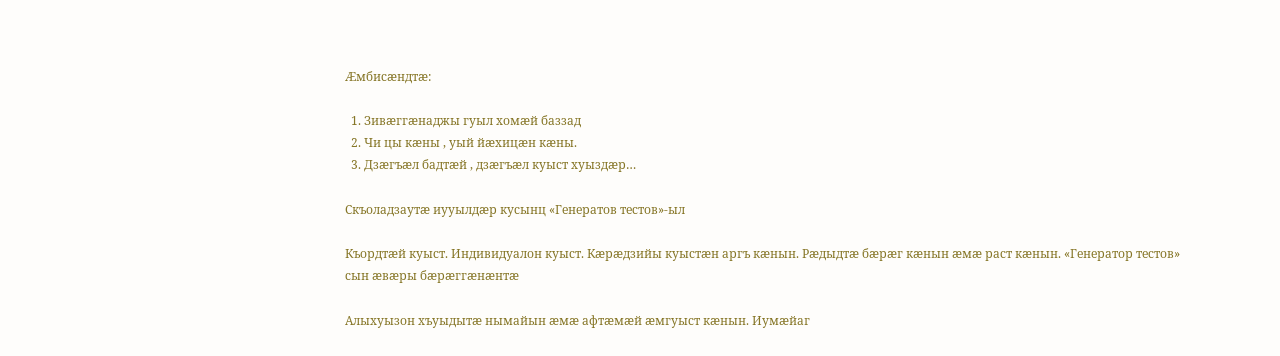Ӕмбисӕндтӕ:

  1. Зивӕггӕнаджы гуыл хомӕй баззад
  2. Чи цы кӕны , уый йӕхицӕн кӕны.
  3. Дзӕгъӕл бадтӕй , дзӕгъӕл куыст хуыздӕр…

Скъоладзаутӕ иууылдӕр кусынц «Генератов тестов»-ыл

Къордтæй куыст. Индивидуалон куыст. Кæрæдзийы куыстæн аргъ кæнын. Рæдыдтæ бæрæг кæнын æмæ раст кæнын. «Генератор тестов» сын ӕвӕры бӕрӕггӕнӕнтӕ

Алыхуызон хъуыдытæ нымайын æмæ афтæмæй æмгуыст кæнын. Иумæйаг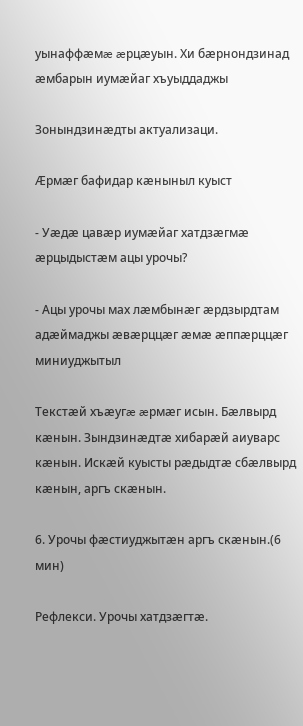уынаффæмæ æрцæуын. Хи бæрнондзинад æмбарын иумæйаг хъуыддаджы

Зонындзинæдты актуализаци.

Æрмæг бафидар кæныныл куыст

- Уæдæ цавæр иумæйаг хатдзæгмæ æрцыдыстæм ацы урочы?

- Ацы урочы мах лӕмбынӕг ӕрдзырдтам адӕймаджы ӕвӕрццӕг ӕмӕ ӕппӕрццӕг миниуджытыл

Текстæй хъæугæ æрмæг исын. Бæлвырд кæнын. Зындзинæдтæ хибарæй аиуварс кæнын. Искæй куысты рæдыдтæ сбæлвырд кæнын, аргъ скæнын.

6. Урочы фæстиуджытæн аргъ скæнын.(6 мин)

Рефлекси. Урочы хатдзӕгтӕ.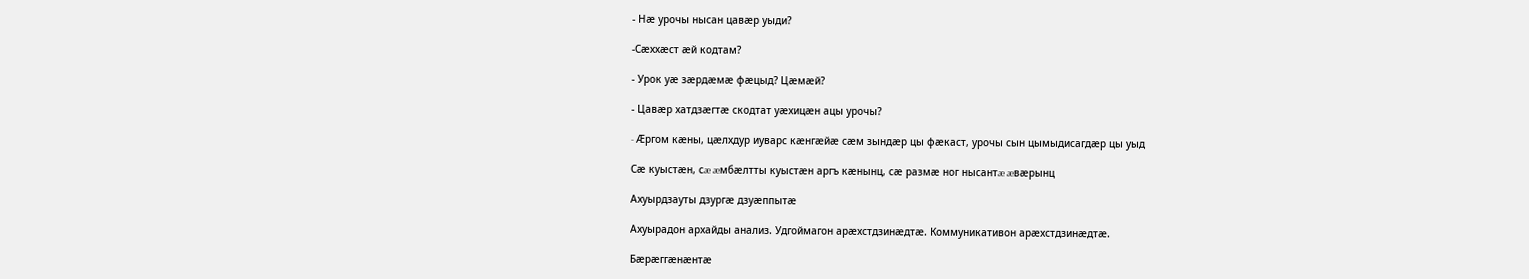- Нæ урочы нысан цавæр уыди?

-Сæххæст æй кодтам?

- Урок уæ зæрдæмæ фæцыд? Цæмæй?

- Цавæр хатдзæгтæ скодтат уæхицæн ацы урочы?

- Æргом кæны, цæлхдур иуварс кæнгæйæ сæм зындæр цы фæкаст, урочы сын цымыдисагдæр цы уыд

Сæ куыстæн, сæ æмбæлтты куыстæн аргъ кæнынц, сæ размæ ног нысантæ æвæрынц

Ахуырдзауты дзургæ дзуæппытæ

Ахуырадон архайды анализ. Удгоймагон арæхстдзинæдтæ. Коммуникативон арæхстдзинæдтæ.

Бæрæггæнæнтæ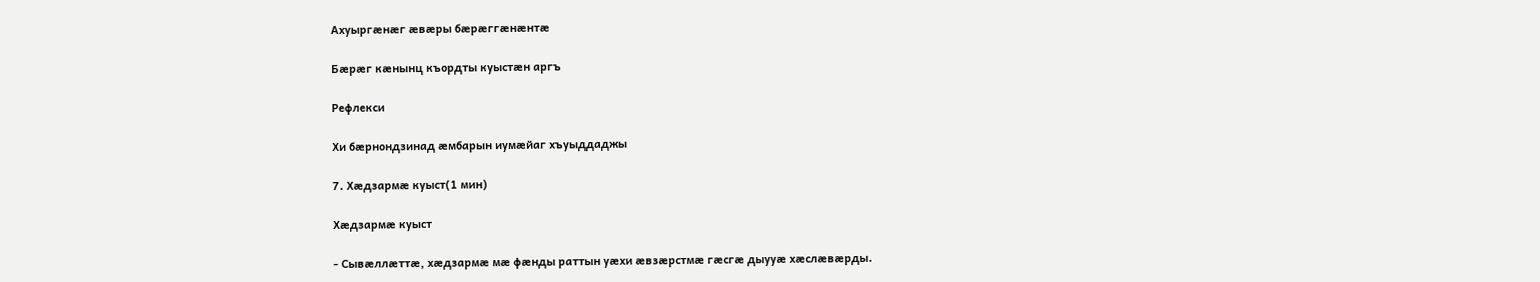Ахуыргӕнӕг ӕвӕры бӕрӕггӕнӕнтӕ

Бæрæг кæнынц къордты куыстæн аргъ

Рефлекси

Хи бæрнондзинад æмбарын иумæйаг хъуыддаджы

7. Хæдзармæ куыст(1 мин)

Хæдзармæ куыст

- Сывӕллӕттӕ, хӕдзармӕ мӕ фӕнды раттын уӕхи ӕвзӕрстмӕ гӕсгӕ дыууӕ хӕслӕвӕрды.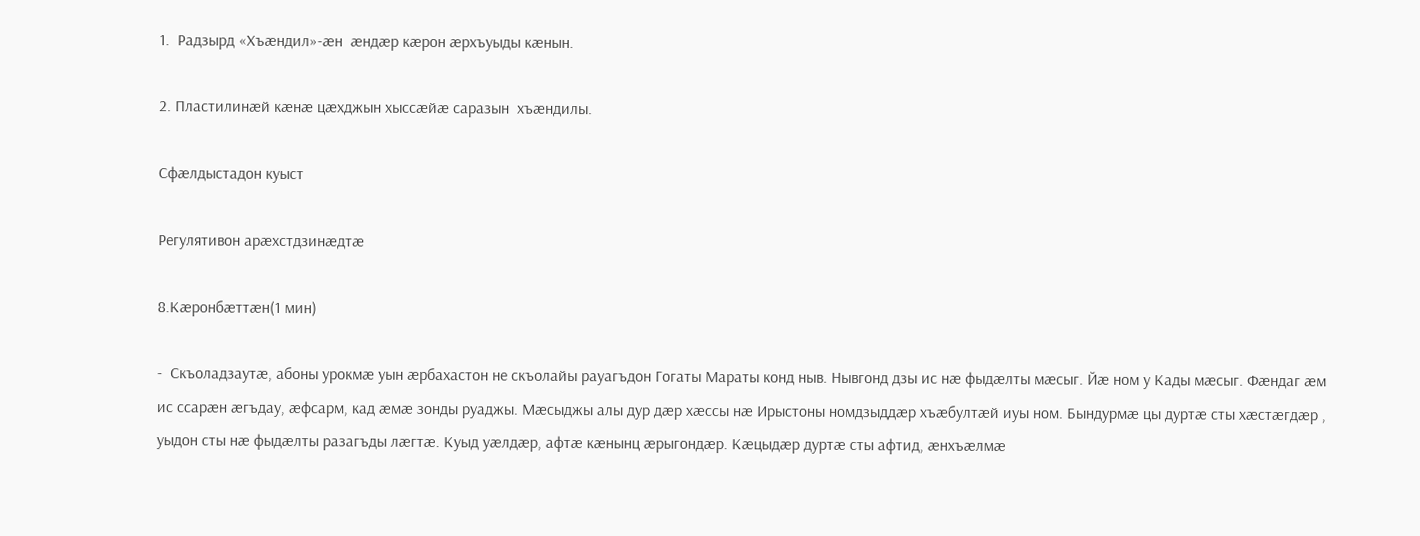1.  Радзырд «Хъæндил»-æн  æндæр кæрон æрхъуыды кæнын.

2. Пластилинæй кæнæ цæхджын хыссæйæ саразын  хъæндилы.

Сфӕлдыстадон куыст

Регулятивон арæхстдзинæдтæ

8.Кæронбæттæн(1 мин)

-  Скъоладзаутӕ, абоны урокмӕ уын ӕрбахастон не скъолайы рауагъдон Гогаты Мараты конд ныв. Нывгонд дзы ис нӕ фыдӕлты мӕсыг. Йӕ ном у Кады мӕсыг. Фӕндаг ӕм ис ссарӕн ӕгъдау, ӕфсарм, кад ӕмӕ зонды руаджы. Мӕсыджы алы дур дӕр хӕссы нӕ Ирыстоны номдзыддӕр хъӕбултӕй иуы ном. Бындурмӕ цы дуртӕ сты хӕстӕгдӕр , уыдон сты нӕ фыдӕлты разагъды лӕгтӕ. Куыд уӕлдӕр, афтӕ кӕнынц ӕрыгондӕр. Кӕцыдӕр дуртӕ сты афтид, ӕнхъӕлмӕ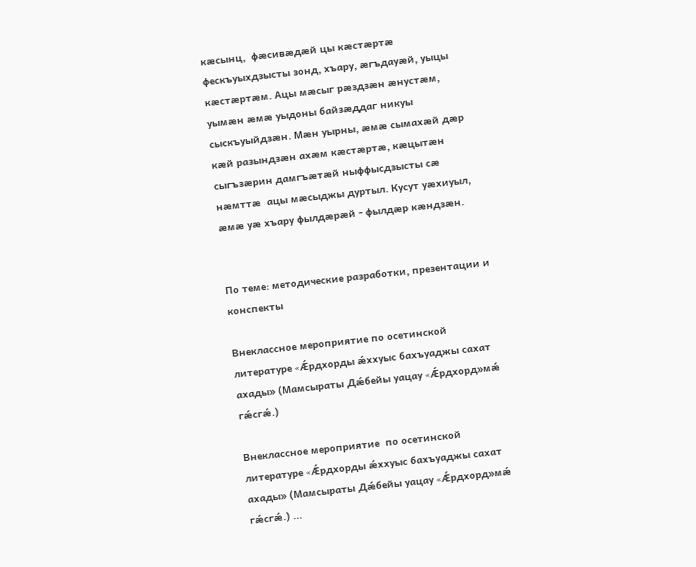кӕсынц,  фӕсивӕдӕй цы кӕстӕртӕ фескъуыхдзысты зонд, хъару, ӕгъдауӕй, уыцы кӕстӕртӕм. Ацы мӕсыг рӕздзӕн ӕнустӕм, уымӕн ӕмӕ уыдоны байзӕддаг никуы сыскъуыйдзӕн. Мӕн уырны, ӕмӕ сымахӕй дӕр кæй разындзæн ахæм кæстæртæ, кæцытæн сыгъзæрин дамгъæтæй ныффысдзысты сæ нæмттæ  ацы мæсыджы дуртыл. Кусут уæхиуыл, æмæ уæ хъару фылдæрæй - фылдæр кæндзæн.


По теме: методические разработки, презентации и конспекты

Внеклассное мероприятие по осетинской литературе «Ǽрдхорды ǽххуыс бахъуаджы сахат ахады» (Мамсыраты Дǽбейы уацау «Ǽрдхорд»мǽ гǽсгǽ.)

Внеклассное мероприятие  по осетинской литературе «Ǽрдхорды ǽххуыс бахъуаджы сахат ахады» (Мамсыраты Дǽбейы уацау «Ǽрдхорд»мǽ гǽсгǽ.) ...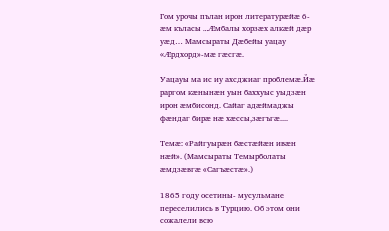Гом урочы пълан ирон литературæйæ 6-æм къласы …Æмбалы хорзæх алкæй дæр уæд… Мамсыраты Дæбейы уацау «Æрдхорд»-мæ гæсгæ.

Уацауы ма ис иу ахсджиаг проблемæ.Йæ раргом кæнынæн уын баххуыс уыдзæн ирон æмбисонд. Сайаг адæймаджы фæндаг бирæ нæ хæссы,зæгъгæ....

Темӕ: «Райгуырӕн бӕстӕйӕн ивӕн нӕй». (Мамсыраты Темырболаты ӕмдзӕвгӕ «Сагъӕстӕ».)

1865 году осетины- мусульмане переселились в Турцию. Об этом они сожалели всю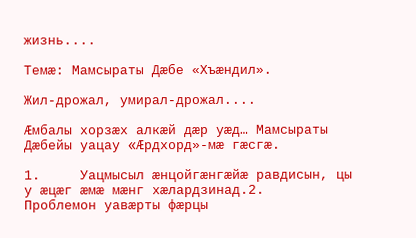жизнь....

Темӕ: Мамсыраты Дӕбе «Хъӕндил».

Жил-дрожал, умирал-дрожал....

Æмбалы хорзæх алкæй дæр уæд… Мамсыраты Дæбейы уацау «Æрдхорд»-мæ гæсгæ.

1.     Уацмысыл æнцойгæнгæйæ равдисын, цы у æцæг æмæ мæнг хæлардзинад.2.     Проблемон уавæрты фæрцы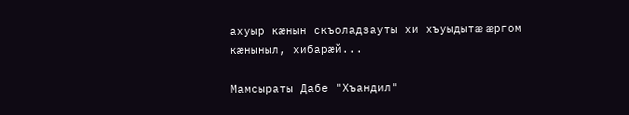ахуыр кæнын скъоладзауты хи хъуыдытæ æргом кæныныл, хибарæй...

Мамсыраты Дабе "Хъандил"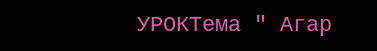УРОКТема " Агар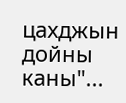цахджын дойны каны"...